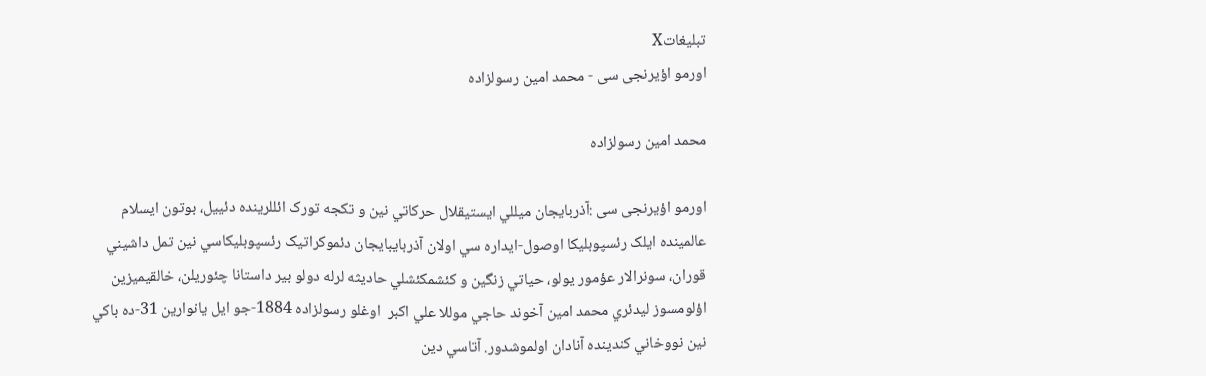تبليغاتX
اورمو اؤیرنجی سی - محمد امين رسولزاده

محمد امين رسولزاده

اورمو اؤیرنجی سی :آذربايجان ميللي ايستيقلال حرکاتي نين و تکجه تورک ائللرينده دئييل، بوتون ايسلام عالمينده ايلک رئسپوبليکا اوصول-ايداره سي اولان آذربايبايجان دئموکراتيک رئسپوبليکاسي نين تمل داشيني قوران، سونرالار عؤمور يولو، حياتي زنگين و کئشمکئشلي حاديثه لرله دولو بير داستانا چئوريلن، خالقيميزين اؤلومسوز ليدئري محمد امين آخوند حاجي موللا علي اکبر  اوغلو رسولزاده 1884-جو ايل يانوارين 31-ده باکي نين نووخاني کندينده آنادان اولموشدور. آتاسي دين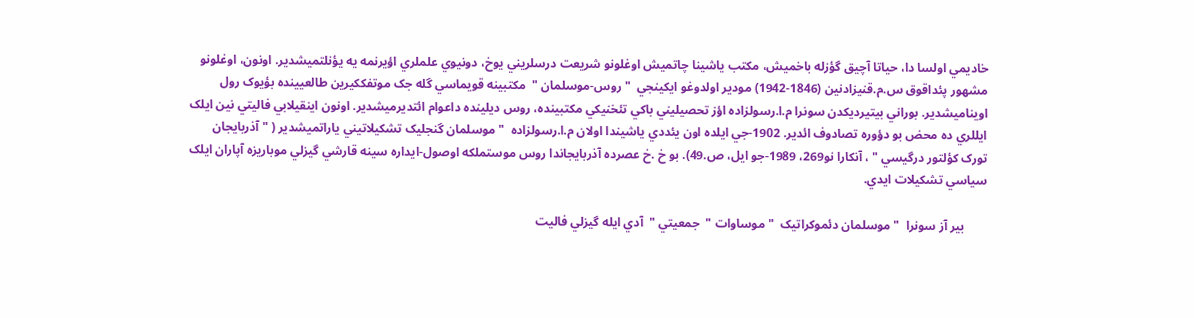خاديمي اولسا دا، حياتا آچيق گؤزله باخميش، مکتب ياشينا چاتميش اوغلونو شريعت درسلريني يوخ، دونيوي علملري اؤيرنمه يه يؤنلتميشدير. اونون، اوغلونو مشهور پئداقوق س.م.قنيزادنين (1846-1942) مودير اولدوغو ايکينجي  " روس-موسلمان "  مکتبينه قويماسي گله جک موتفککيرين طالعيينده بؤيوک رول اويناميشدير. بوراني بيتيرديکدن سونرا م.ا.رسولزاده اؤز تحصيليني باکي تئخنيکي مکتبينده، روس ديلينده داعوام ائتديرميشدير. اونون اينقيلابي فاليتي نين ايلک ايللري ده محض بو دؤوره تصادوف ائدير. 1902-جي ايلده اون يئددي ياشيندا اولان م.ا.رسولزاده  " موسلمان گنجليک تشکيلاتيني ياراتميشدير ( " آذربايجان تورک کؤلتور درگيسي " ، آنکارا نو269، 1989-جو ايل، ص.49). بو خ .خ عصرده آذربايجاندا روس موستملکه اوصول-ايداره سينه قارشي گيزلي موباريزه آپاران ايلک سياسي تشکيلات ايدي.

       بير آز سونرا  " موسلمان دئموکراتيک  " موساوات "  جمعيتي "  آدي ايله گيزلي فاليت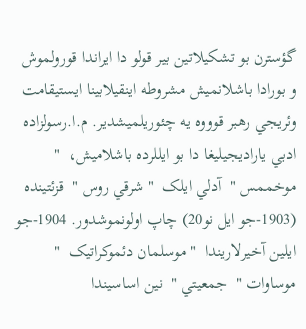گؤسترن بو تشکيلاتين بير قولو دا ايراندا قورولموش و بورادا باشلانميش مشروطه اينقيلابينا ايستيقامت وئريجي رهبر قوووه يه چئوريلميشدير. م.ا.رسولزاده ادبي ياراديجيليغا دا بو ايللرده باشلاميش،  " موخممس "  آدلي ايلک  " شرقي روس "  قزئتينده (1903-جو ايل نو20) چاپ اولونموشدور. 1904-جو ايلين آخيرلاريندا  " موسلمان دئموکراتيک  " موساوات "  جمعيتي "  نين اساسيندا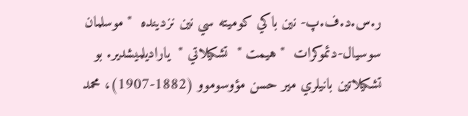ر.س.د.ف.پ- نين باکي کوميته سي نين نزدينده  " موسلمان سوسيال-دئموکرات  " هيمت "  تشکيلاتي "  ياراديلميشدير. بو تشکيلاتين بانيلري مير حسن مؤوسوموو (1882-1907)، محمد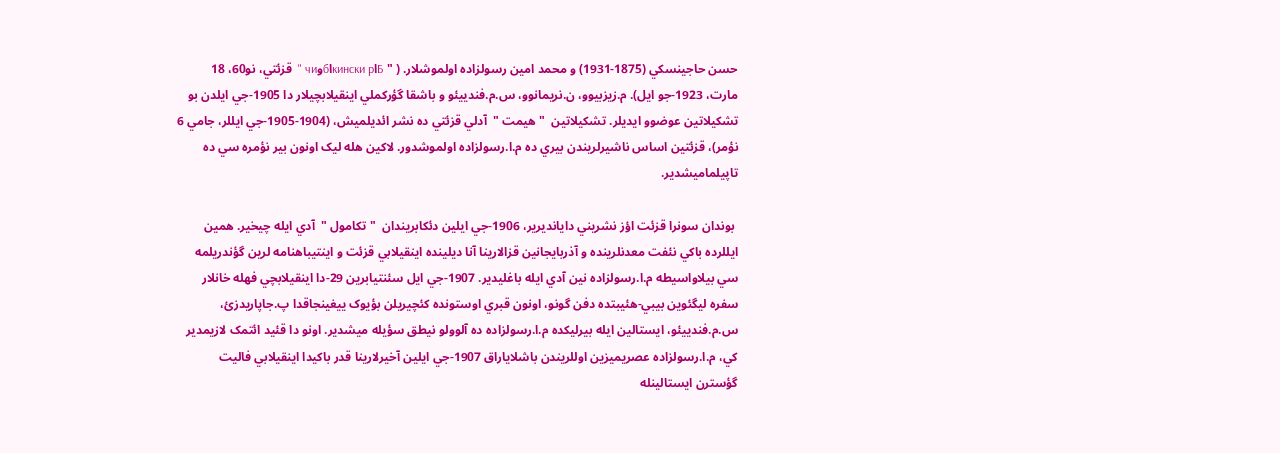حسن حاجينسکي (1875-1931) و محمد امين رسولزاده اولموشلار. ( " Бاкински рاбوчи "  قزئتي، نو60، 18 مارت، 1923-جو ايل). م.زيزبيوو، ن.نريمانوو، س.م.فندييئو و باشقا گؤرکملي اينقيلابچيلار دا 1905-جي ايلدن بو تشکيلاتين عوضوو ايديلر. تشکيلاتين  " هيمت "  آدلي قزئتي ده نشر ائديلميش، (1904-1905-جي ايللر، جامي 6 نؤمر)، قزئتين اساس ناشيرلريندن بيري ده م.ا.رسولزاده اولموشدور. لاکين هله ليک اونون بير نؤمره سي ده تاپيلماميشدير.

 بوندان سونرا قزئت اؤز نشريني دايانديرير، 1906-جي ايلين دئکابريندان  " تکامول "  آدي ايله چيخير. همين ايللرده باکي نئفت معدنلرينده و آذربايجانين قزالارينا آنا ديلينده اينقيلابي قزئت و اينتيباهنامه لرين گؤندريلمه سي بيلاواسيطه م.ا.رسولزاده نين آدي ايله باغليدير. 1907-جي ايل سئنتيابرين 29-دا اينقيلابچي فهله خانلار سفره ليگئوين بيبي-هئيبتده دفن گونو، اونون قبري اوستونده کئچيريلن بؤيوک ييغينجاقدا پ.جاپاريدزئ، س.م.فندييئو، ايستالين ايله بيرليکده م.ا.رسولزاده ده آلوولو نيطق سؤيله ميشدير. اونو دا قئيد ائتمک لازيمدير کي، م.ا.رسولزاده عصريميزين اوللريندن باشلاياراق 1907-جي ايلين آخيرلارينا قدر باکيدا اينقيلابي فاليت گؤسترن ايستالينله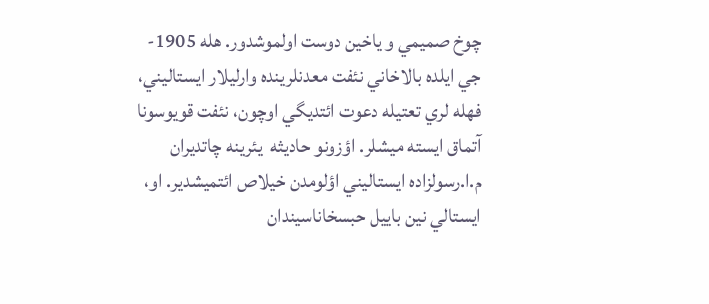چوخ صميمي و ياخين دوست اولموشدور. هله 1905-جي ايلده بالاخاني نئفت معدنلرينده وارليلار ايستاليني، فهله لري تعتيله دعوت ائتديگي اوچون، نئفت قويوسونا آتماق ايسته ميشلر. اؤزونو حاديثه  يئرينه چاتديران م.ا.رسولزاده ايستاليني اؤلومدن خيلاص ائتميشدير. او، ايستالي نين باييل حبسخاناسيندان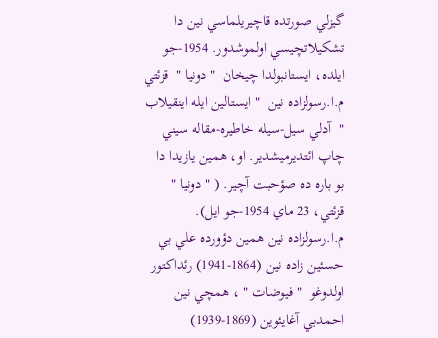گيزلي صورتده قاچيريلماسي نين دا تشکيلاتچيسي اولموشدور. 1954-جو ايلده، ايستانبولدا چيخان  " دونيا "  قزئتي م.ا.رسولزاده نين  " ايستالين ايله اينقيلاب "  آدلي سيل-سيله خاطيره-مقاله سيني چاپ ائتديرميشدير. او، همين يازيدا دا بو باره ده صؤحبت آچير. ( " دونيا "  قزئتي، 23 ماي 1954-جو ايل). م.ا.رسولزاده نين همين دؤورده علي بي حسئين زاده نين (1864-1941) رئداکتور اولدوغو  " فيوضات " ، همچي نين احمدبي آغايئوين (1869-1939)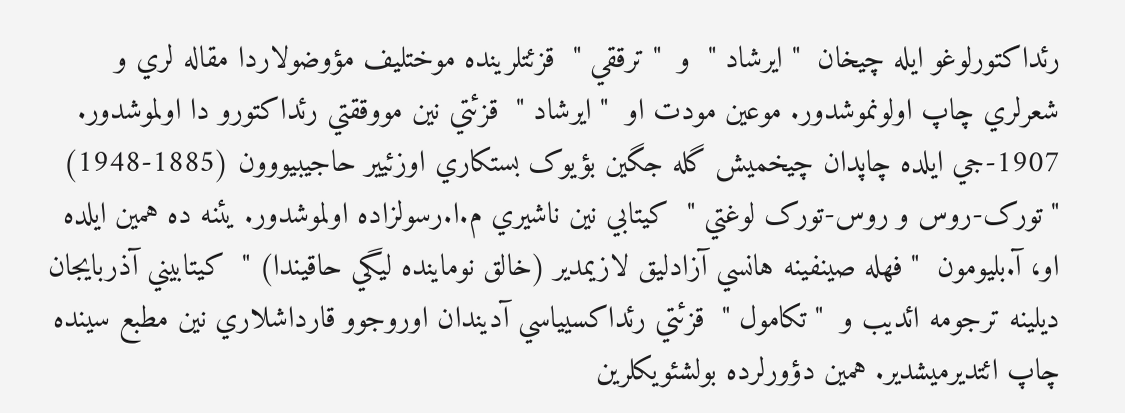رئداکتورلوغو ايله چيخان  " ايرشاد "  و  " ترققي "  قزئتلرينده موختليف مؤوضولاردا مقاله لري و شعرلري چاپ اولونموشدور. موعين مودت او  " ايرشاد "  قزئتي نين مووققتي رئداکتورو دا اولموشدور. 1907-جي ايلده چاپدان چيخميش گله جگين بؤيوک بستکاري اوزئيير حاجيبيووون (1885-1948)  " تورک-روس و روس-تورک لوغتي "  کيتابي نين ناشيري م.ا.رسولزاده اولموشدور. يئنه ده همين ايلده او، آ.بليومون  " فهله صينفينه هانسي آزادليق لازيمدير (خالق نوماينده ليگي حاقيندا) "  کيتابيني آذربايجان ديلينه ترجومه ائديب و  " تکامول "  قزئتي رئداکسيياسي آديندان اوروجوو قارداشلاري نين مطبع سينده چاپ ائتديرميشدير. همين دؤورلرده بولشئويکلرين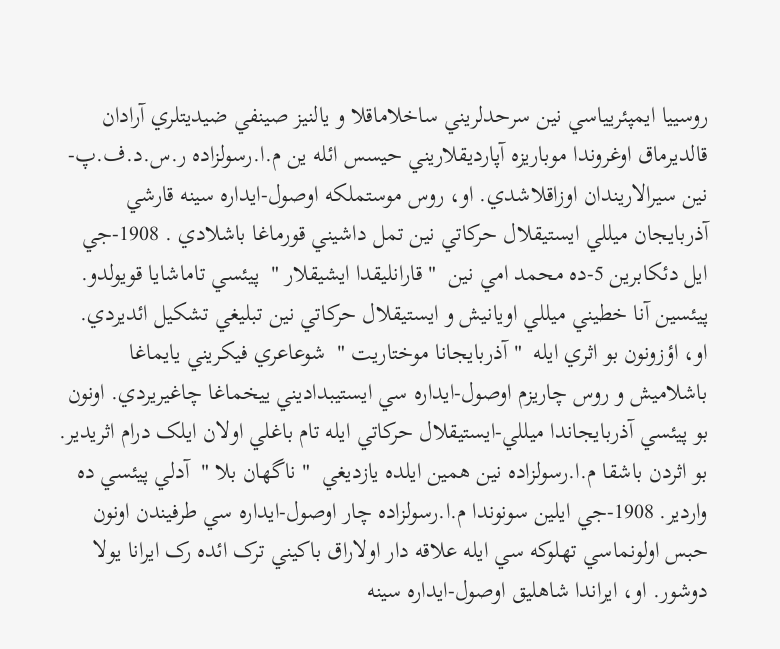روسييا ايمپئريياسي نين سرحدلريني ساخلاماقلا و يالنيز صينفي ضيديتلري آرادان قالديرماق اوغروندا موباريزه آپارديقلاريني حيسس ائله ين م.ا.رسولزاده ر.س.د.ف.پ- نين سيرالاريندان اوزاقلاشدي. او، روس موستملکه اوصول-ايداره سينه قارشي آذربايجان ميللي ايستيقلال حرکاتي نين تمل داشيني قورماغا باشلادي . 1908-جي ايل دئکابرين 5-ده محمد امي نين  " قارانليقدا ايشيقلار "  پيئسي تاماشايا قويولدو. پيئسين آنا خطيني ميللي اويانيش و ايستيقلال حرکاتي نين تبليغي تشکيل ائديردي. او، اؤزونون بو اثري ايله  " آذربايجانا موختاريت "  شوعاعري فيکريني يايماغا باشلاميش و روس چاريزم اوصول-ايداره سي ايستيبداديني ييخماغا چاغيريردي. اونون بو پيئسي آذربايجاندا ميللي-ايستيقلال حرکاتي ايله تام باغلي اولان ايلک درام اثريدير. بو اثردن باشقا م.ا.رسولزاده نين همين ايلده يازديغي  " ناگهان بلا "  آدلي پيئسي ده واردير. 1908-جي ايلين سونوندا م.ا.رسولزاده چار اوصول-ايداره سي طرفيندن اونون حبس اولونماسي تهلوکه سي ايله علاقه دار اولاراق باکيني ترک ائده رک ايرانا يولا دوشور. او، ايراندا شاهليق اوصول-ايداره سينه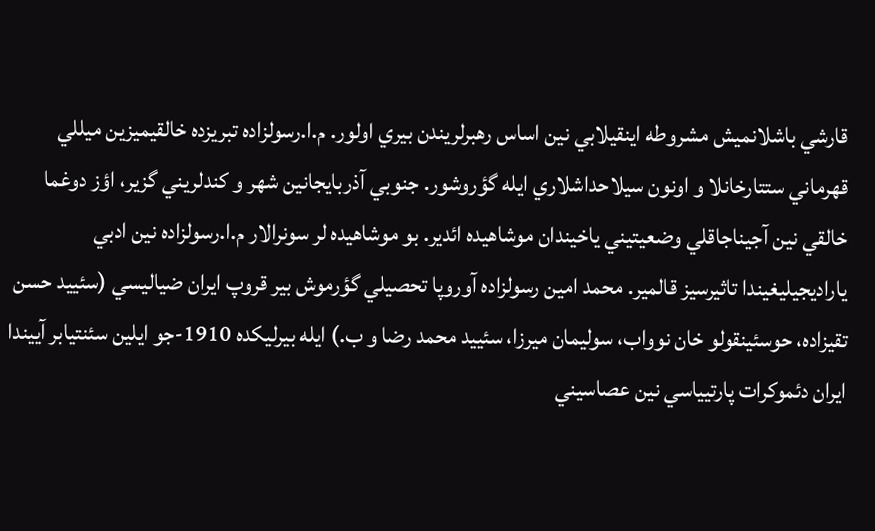قارشي باشلانميش مشروطه اينقيلابي نين اساس رهبرلريندن بيري اولور. م.ا.رسولزاده تبريزده خالقيميزين ميللي قهرماني ستتارخانلا و اونون سيلاحداشلاري ايله گؤروشور. جنوبي آذربايجانين شهر و کندلريني گزير، اؤز دوغما خالقي نين آجيناجاقلي وضعيتيني ياخيندان موشاهيده ائدير. بو موشاهيده لر سونرالار م.ا.رسولزاده نين ادبي ياراديجيليغيندا تاثيرسيز قالمير. محمد امين رسولزاده آوروپا تحصيلي گؤرموش بير قروپ ايران ضياليسي (سئييد حسن تقيزاده، حوسئينقولو خان نوواب، سوليمان ميرزا، سئييد محمد رضا و ب.) ايله بيرليکده 1910-جو ايلين سئنتيابر آييندا ايران دئموکرات پارتيياسي نين عصاسيني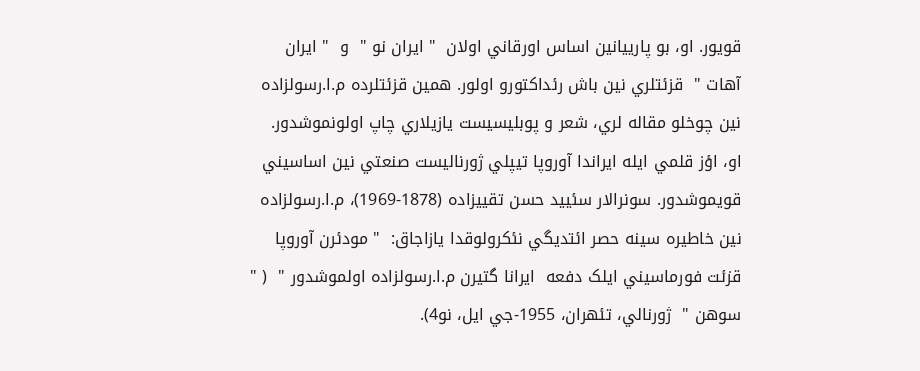قويور. او، بو پارييانين اساس اورقاني اولان  " ايران نو "  و  " ايران آهات "  قزئتلري نين باش رئداکتورو اولور. همين قزئتلرده م.ا.رسولزاده نين چوخلو مقاله لري، شعر و پوبليسيست يازيلاري چاپ اولونموشدور. او، اؤز قلمي ايله ايراندا آوروپا تيپلي ژورناليست صنعتي نين اساسيني قويموشدور. سونرالار سئييد حسن تقييزاده (1878-1969)، م.ا.رسولزاده نين خاطيره سينه حصر ائتديگي نئکرولوقدا يازاجاق:  " مودئرن آوروپا قزئت فورماسيني ايلک دفعه  ايرانا گتيرن م.ا.رسولزاده اولموشدور "  ( " سوهن "  ژورنالي، تئهران، 1955-جي ايل، نو4).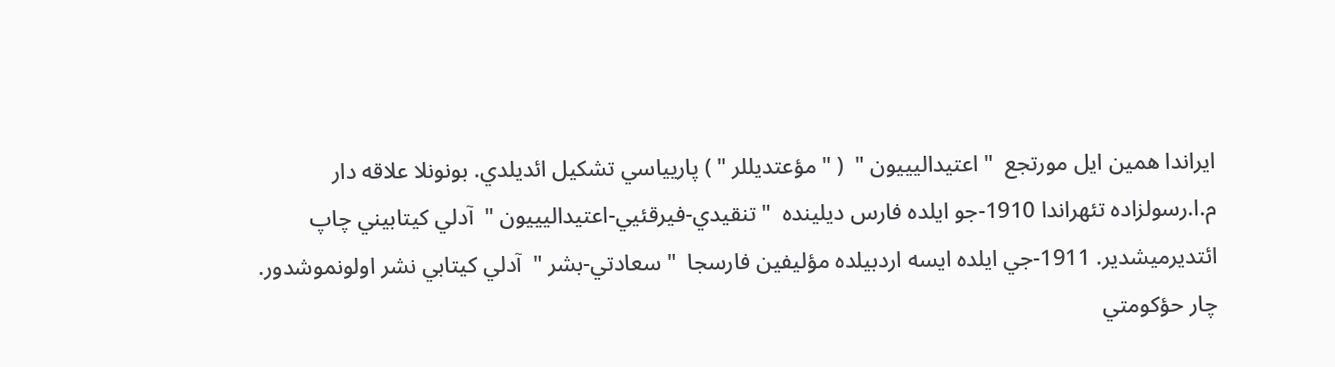ايراندا همين ايل مورتجع  " اعتيداليييون "  ( " مؤعتديللر " ) پاريياسي تشکيل ائديلدي. بونونلا علاقه دار م.ا.رسولزاده تئهراندا 1910-جو ايلده فارس ديلينده  " تنقيدي-فيرقئيي-اعتيداليييون "  آدلي کيتابيني چاپ ائتديرميشدير. 1911-جي ايلده ايسه اردبيلده مؤليفين فارسجا  " سعادتي-بشر "  آدلي کيتابي نشر اولونموشدور. چار حؤکومتي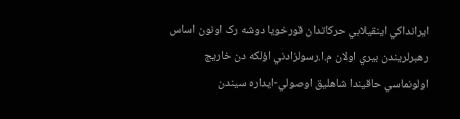ايرانداکي اينقيلابي حرکاتدان قورخويا دوشه رک اونون اساس رهبرلريندن بيري اولان م.ا.رسولزادني اؤلکه دن خاريج اولونماسي حاقيندا شاهليق اوصولي-ايداره سيندن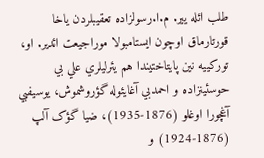طلب ائله يير. م.ا.رسولزاده تعقيبلردن ياخا قورتارماق اوچون ايستامبولا موراجيعت ائدير. او، تورکييه نين پايتاختيندا هم يئرليلري علي بي حوسئينزاده و احمدبي آغايئوله گؤروشموش، يوسيفبي آغچورا اوغلو (1876-1935)، ضيا گؤک آلپ (1876-1924) و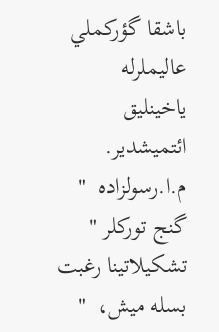باشقا گؤرکملي عاليملرله ياخينليق ائتميشدير. م.ا.رسولزاده  " گنج تورکلر "  تشکيلاتينا رغبت بسله ميش،  "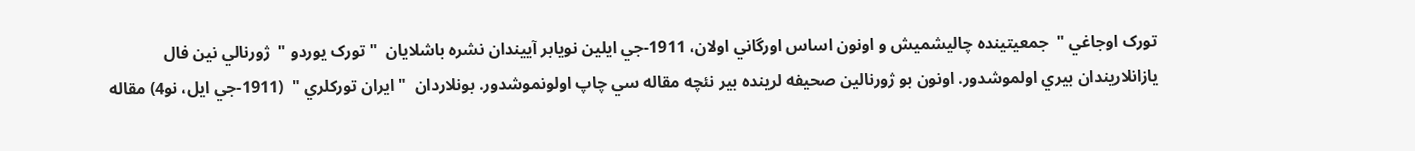تورک اوجاغي "  جمعيتينده چاليشميش و اونون اساس اورگاني اولان، 1911-جي ايلين نويابر آييندان نشره باشلايان  " تورک يوردو "  ژورنالي نين فال يازانلاريندان بيري اولموشدور. اونون بو ژورنالين صحيفه لرينده بير نئچه مقاله سي چاپ اولونموشدور. بونلاردان  " ايران تورکلري "  (1911-جي ايل، نو4) مقاله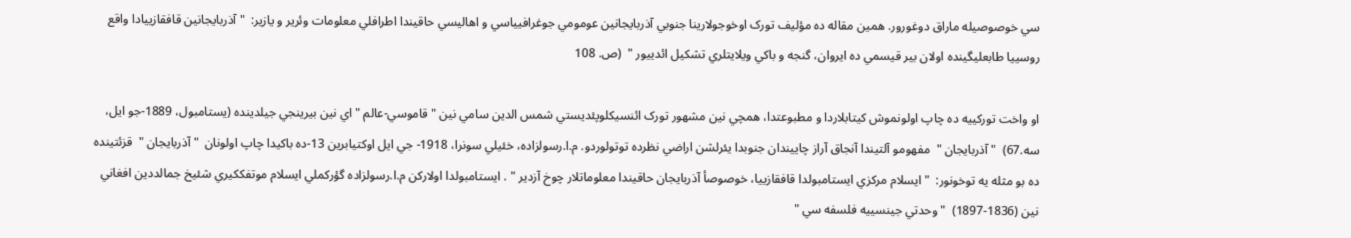سي خوصوصيله ماراق دوغورور. همين مقاله ده مؤليف تورک اوخوجولارينا جنوبي آذربايجانين عومومي جوغرافيياسي و اهاليسي حاقيندا اطرافلي معلومات وئرير و يازير:  " آذربايجانين قافقازييادا واقع روسييا طابعليگينده اولان بير قيسمي ده ايروان، گنجه و باکي ويلايتلري تشکيل ائدييور "  (ص. 108

او واخت تورکييه ده چاپ اولونموش کيتابلاردا و مطبوعتدا، همچي نين مشهور تورک ائنسيکلوپئديستي شمس الدين سامي نين " قاموسي-عالم " اي نين بيرينجي جيلدينده (يستامبول، 1889-جو ايل، سه.67)  " آذربايجان "  مفهومو آلتيندا آنجاق آراز چاييندان جنوبدا يئرلشن اراضي نظرده توتولوردو. م.ا.رسولزاده، خئيلي سونرا، 1918- جي ايل اوکتيابرين 13-ده باکيدا چاپ اولونان  " آذربايجان "  قزئتينده ده بو مثله يه توخونور:  " ايسلام مرکزي ايستامبولدا قافقازييا، خوصوصأ آذربايجان حاقيندا معلوماتلار چوخ آزدير " . ايستامبولدا اولارکن م.ا.رسولزاده گؤرکملي ايسلام موتفککيري شئيخ جمالددين افغاني نين (1836-1897)  " وحدتي جينسييه فلسفه سي "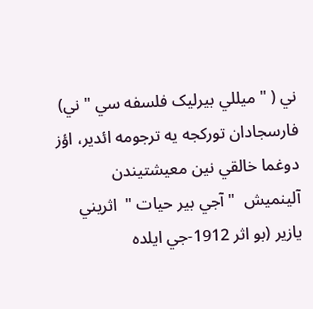ني ( " ميللي بيرليک فلسفه سي " ني) فارسجادان تورکجه يه ترجومه ائدير، اؤز دوغما خالقي نين معيشتيندن آلينميش  " آجي بير حيات "  اثريني يازير (بو اثر 1912-جي ايلده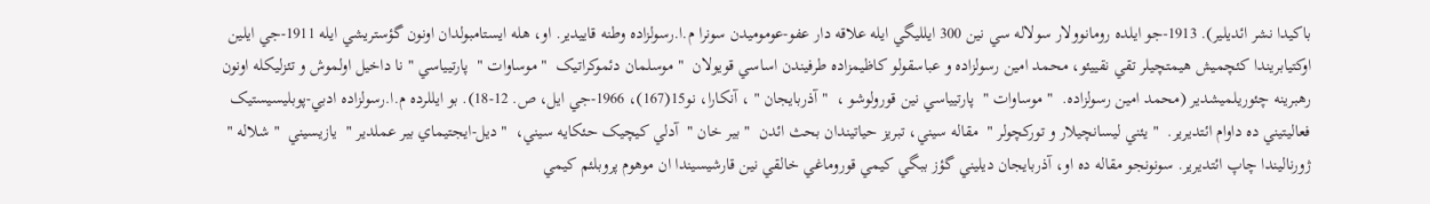باکيدا نشر ائديلير). 1913-جو ايلده رومانوولار سولاله سي نين 300 ايلليگي ايله علاقه دار عفو-عوموميدن سونرا م.ا.رسولزاده وطنه قاييدير. او، هله ايستامبولدان اونون گؤستريشي ايله 1911-جي ايلين اوکتيابريندا کئچميش هيمتچيلر تقي نقييئو، محمد امين رسولزاده و عباسقولو کاظيمزاده طرفيندن اساسي قويولان  " موسلمان دئموکراتيک  " موساوات "  پارتيياسي " نا داخيل اولموش و تئزليکله اونون رهبرينه چئوريلميشدير (محمد امين رسولزاده.  " موساوات "  پارتيياسي نين قورولوشو ،  " آذربايجان " ، آنکارا، نو15(167)، 1966-جي ايل، ص. 12-18). بو ايللرده م.ا.رسولزاده ادبي-پوبليسيستيک فعاليتيني ده داوام ائتديرير.  " يئني ليسانچيلار و تورکچولر "  مقاله سيني، تبريز حياتيندان بحث ائدن  " بير خان "  آدلي کيچيک حئکايه سيني،  " ديل-ايجتيماي بير عملدير "  يازيسيني  " شلاله "  ژورناليندا چاپ ائتديرير. سونونجو مقاله ده او، آذربايجان ديليني گؤز ببگي کيمي قوروماغي خالقي نين قارشيسيندا ان موهوم پروبلئم کيمي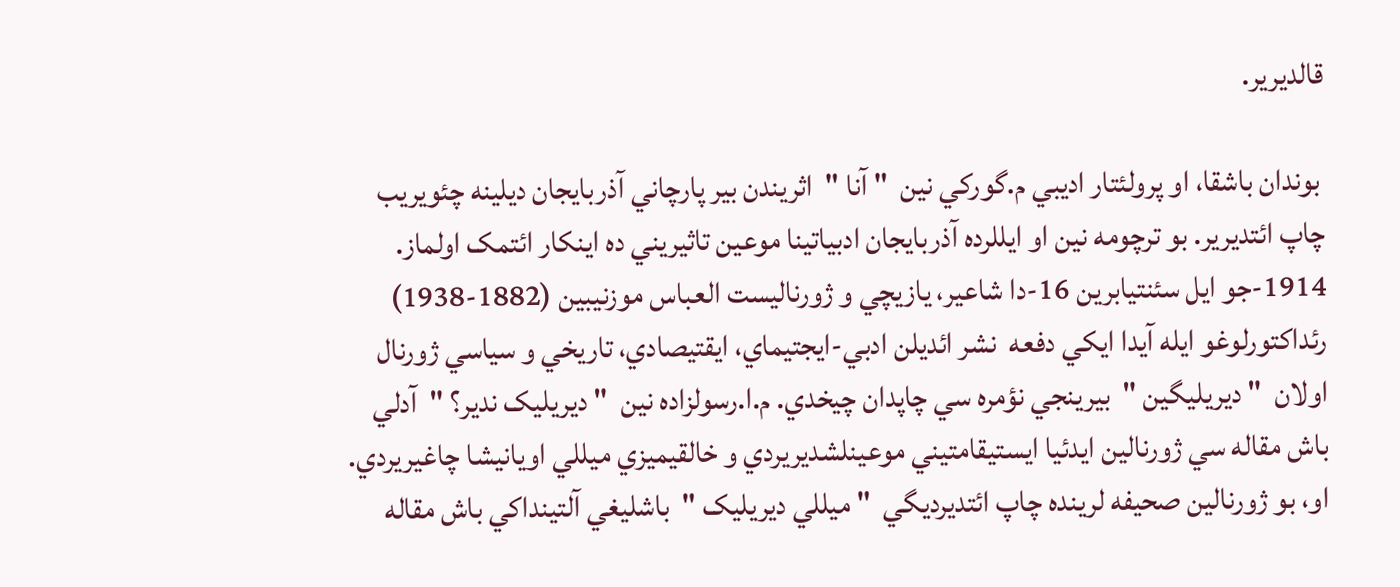قالديرير.

 بوندان باشقا، او پرولئتار اديبي م.گورکي نين  " آنا "  اثريندن بير پارچاني آذربايجان ديلينه چئويريب چاپ ائتديرير. بو ترچومه نين او ايللرده آذربايجان ادبياتينا موعين تاثيريني ده اينکار ائتمک اولماز. 1914-جو ايل سئنتيابرين 16-دا شاعير، يازيچي و ژورناليست العباس موزنيبين (1882-1938) رئداکتورلوغو ايله آيدا ايکي دفعه  نشر ائديلن ادبي-ايجتيماي، ايقتيصادي، تاريخي و سياسي ژورنال اولان  " ديريليگين "  بيرينجي نؤمره سي چاپدان چيخدي. م.ا.رسولزاده نين  " ديريليک ندير؟ "  آدلي باش مقاله سي ژورنالين ايدئيا ايستيقامتيني موعينلشديريردي و خالقيميزي ميللي اويانيشا چاغيريردي. او، بو ژورنالين صحيفه لرينده چاپ ائتديرديگي  " ميللي ديريليک "  باشليغي آلتينداکي باش مقاله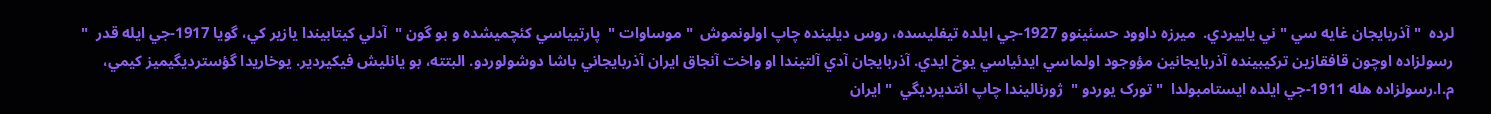لرده  " آذربايجان غايه سي " ني ياييردي.  ميرزه داوود حسئينوو 1927-جي ايلده تيفليسده، روس ديلينده چاپ اولونموش  " موساوات "  پارتيياسي کئچميشده و بو گون "  آدلي کيتابيندا يازير کي، گويا 1917-جي ايله قدر  " رسولزاده اوچون قافقازين ترکيبينده آذربايجانين مؤوجود اولماسي ايدئياسي يوخ ايدي. آذربايجان آدي آلتيندا او واخت آنجاق ايران آذربايجاني باشا دوشولوردو. البتته، بو يانليش فيکيردير. يوخاريدا گؤسترديگيميز کيمي، م.ا.رسولزاده هله 1911-جي ايلده ايستامبولدا  " تورک يوردو "  ژورناليندا چاپ ائتديرديگي  " ايران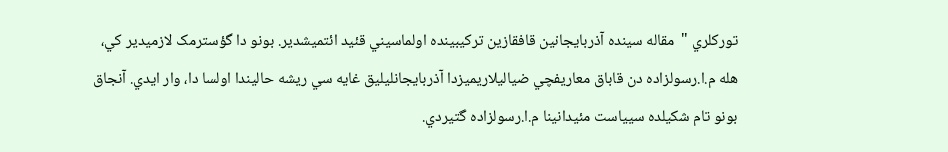تورکلري "  مقاله سينده آذربايجانين قافقازين ترکيبينده اولماسيني قئيد ائتميشدير. بونو دا گؤسترمک لازميدير کي، هله م.ا.رسولزاده دن قاباق معاريفچي ضياليلاريميزدا آذربايجانليليق غايه سي ريشه حاليندا اولسا دا، وار ايدي. آنجاق بونو تام شکيلده سيياست مئيدانينا م.ا.رسولزاده گتيردي.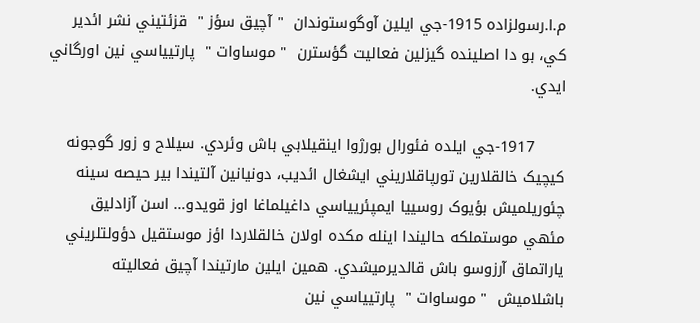م.ا.رسولزاده 1915-جي ايلين آوگوستوندان  " آچيق سؤز "  قزئتيني نشر ائدير کي، بو دا اصلینده گيزلين فعاليت گؤسترن  " موساوات "  پارتيياسي نين اورگاني ايدي.

      1917-جي ايلده فئورال بورژوا اينقيلابي باش وئردي. سيلاح و زور گوجونه کيچيک خالقلارين تورپاقلاريني ايشغال ائديب، دونيانين آلتيندا بير حيصه سينه چئوريلميش بؤيوک روسييا ايمپئريياسي داغيلماغا اوز قويدو… اسن آزادليق مئهي موستملکه حاليندا اينله مکده اولان خالقلاردا اؤز موستقيل دؤولتلريني ياراتماق آرزوسو باش قالديرميشدي. همين ايلين مارتيندا آچيق فعاليته باشلاميش  " موساوات "  پارتيياسي نين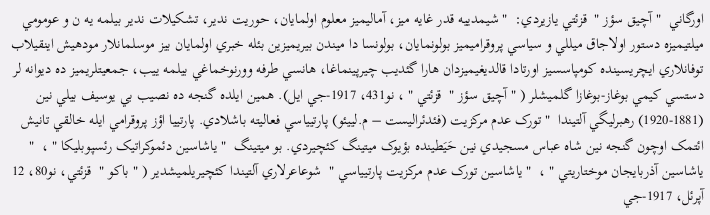اورگاني  " آچيق سؤز "  قزئتي يازيردي:  " شيمدييه قدر غايه ميز، آماليميز معلوم اولمايان، حوريت ندير، تشکيلات ندير بيلمه يه ن و عومومي ميلتيميزه دستور اولاجاق ميللي و سياسي پروقراميميز بولونمايان، بولونسا دا ميندن بيريميزين بئله خبري اولمايان بيز موسلمانلار مودهيش اينقيلاب توفانلاري ايچريسينده کومپاسسيز اورتادا قالديغيميزدان هارا گئديب چيرپينماغا، هانسي طرفه وورنوخماغي بيلمه ييب، جمعيتلريميز ده ديوانه لر دستسي کيمي بوغاز-بوغازا گلميشلر ( " آچيق سؤز "  قزئتي " ، نو431، 1917-جي ايل). همين ايلده گنجه ده نصيب بي يوسيف بيلي نين (1881-1920) رهبرليگي آلتيندا  " تورک عدم مرکزيت (فئدئراليست – م.لييئو) پارتيياسي فعاليته باشلادي. پارتييا اؤز پروقرامي ايله خالقي تانيش ائتمک اوچون گنجه نين شاه عباس مسجيدي نين حَيَطينده بؤيوک ميتينگ کئچيردي. بو ميتينگ  " ياشاسين دئموکراتيک رئسپوبليکا " ،  " ياشاسين آذربايجان موختاريتي " ،  " ياشاسين تورک عدم مرکزيت پارتيياسي "  شوعاعرلاري آلتيندا کئچيريلميشدير ( " باکو "  قزئتي، نو80، 12 آپرئل، 1917-جي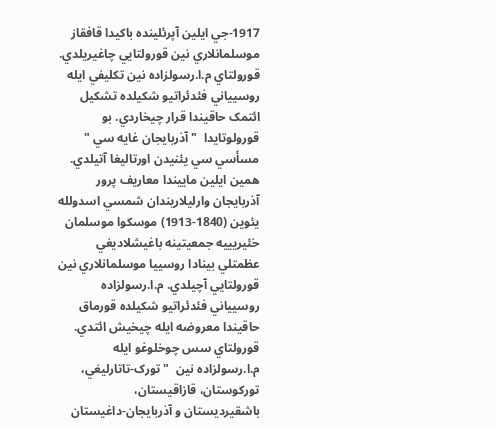1917-جي ايلين آپرئلينده باکيدا قافقاز موسلمانلاري نين قورولتايي چاغيريلدي. قورولتاي م.ا.رسولزاده نين تکليفي ايله روسيياني فئدئراتيو شکيلده تشکيل ائتمک حاقيندا قرار چيخاردي. بو قورولوتايدا  " آذربايجان غايه سي "  مسأسي سي يئنيدن اورتاليغا آتيلدي. همين ايلين ماييندا معاريف پرور آذربايجان وارليلاريندان شمسي اسدولله يئوين (1840-1913) موسکوا موسلمان خئيريييه جمعيتينه باغيشلاديغي عظمتلي بينادا روسييا موسلمانلاري نين قورولتايي آچيلدي. م.ا.رسولزاده روسيياني فئدئراتيو شکيلده قورماق حاقيندا معروضه ايله چيخيش ائتدي. قورولتاي سس چوخلوغو ايله م.ا.رسولزاده نين  " تورک-تاتارليغي، تورکوستان، قازاقيستان، باشقيرديستان و آذربايجان-داغيستان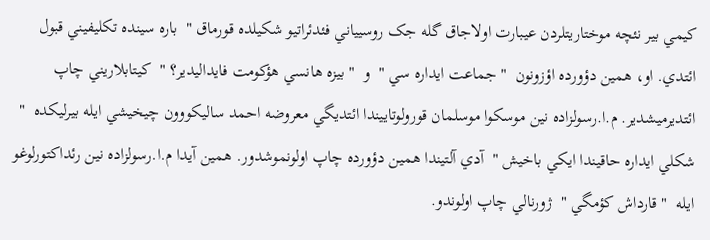کيمي بير نئچه موختاريتلردن عيبارت اولاجاق گله جک روسيياني فئدئراتيو شکيلده قورماق "  باره سينده تکليفيني قبول ائتدي. او، همين دؤورده اؤزونون  " جماعت ايداره سي "  و  " بيزه هانسي هؤکومت فايداليدير؟ "  کيتابلاريني چاپ ائتديرميشدير. م.ا.رسولزاده نين موسکوا موسلمان قورولوتاييندا ائتديگي معروضه احمد ساليکووون چيخيشي ايله بيرليکده  " شکلي ايداره حاقيندا ايکي باخيش "  آدي آلتيندا همين دؤورده چاپ اولونموشدور. همين آيدا م.ا.رسولزاده نين رئداکتورلوغو ايله  " قارداش کؤمگي "  ژورنالي چاپ اولوندو.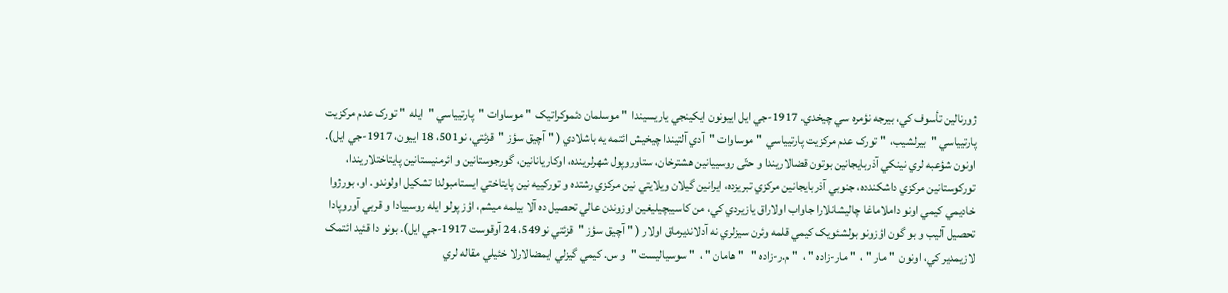ژورنالين تأسوف کي، بيرجه نؤمره سي چيخدي. 1917-جي ايل اييونون ايکينجي ياريسيندا  " موسلمان دئموکراتيک  " موساوات "  پارتيياسي "  ايله  " تورک عدم مرکزيت پارتيياسي "  بيرلشيب،  " تورک عدم مرکزيت پارتيياسي  " موساوات "  آدي آلتيندا چيخيش ائتمه يه باشلادي ( " آچيق سؤز "  قزئتي، نو501، 18 اييون، 1917-جي ايل). اونون شؤعبه لري نينکي آذربايجانين بوتون قضالاريندا و حتّی روسييانين هشترخان، ستاوروپول شهرلرينده، اوکاريانانين، گورجوستانين و ائرمنيستانين پايتاختلاريندا، تورکوستانين مرکزي داشکندده، جنوبي آذربايجانين مرکزي تبريزده، ايرانين گيلان ويلايتي نين مرکزي رشتده و تورکييه نين پايتاختي ايستامبولدا تشکيل اولوندو. او، بورژوا خاديمي کيمي اونو داملاماغا چاليشانلارا جاواب اولاراق يازيردي کي، من کاسيبچيليغين اوزوندن عالي تحصيل ده آلا بيلمه ميشم، اؤز پولو ايله روسييادا و قربي آوروپادا تحصيل آليب و بو گون اؤزونو بولشئويک کيمي قلمه وئرن سيزلري نه آدلانديرماق اولار ( " آچيق سؤز "  قزئتي نو549، 24 آوقوست 1917-جي ايل). بونو دا قئيد ائتمک لازيمدير کي، اونون  " مار " ،  " مار-زاده " ،  " م.ر-زاده "   " هامان " ،  " سوسياليست "  و س. کيمي گيزلي ايمضالارلا خئيلي مقاله لري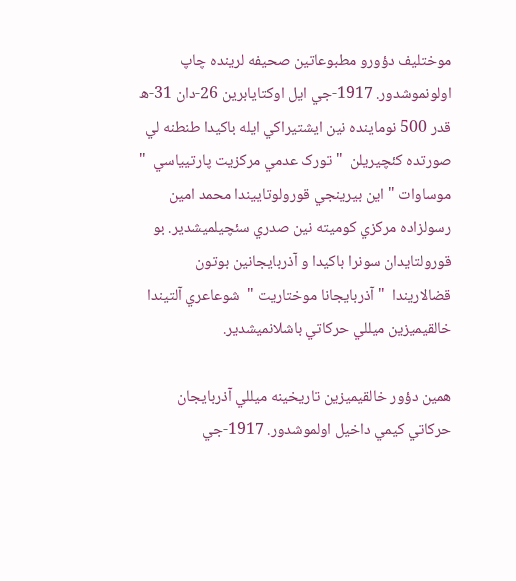موختليف دؤورو مطبوعاتين صحيفه لرينده چاپ اولونموشدور. 1917-جي ايل اوکتايابرين 26-دان 31-ه قدر 500 نوماينده نين ايشتيراکي ايله باکيدا طنطنه لي صورتده کئچيريلن  " تورک عدمي مرکزيت پارتيياسي  " موساوات " اين بيرينجي قورولوتاييندا محمد امين رسولزاده مرکزي کوميته نين صدري سئچيلميشدير. بو قورولتايدان سونرا باکيدا و آذربايجانين بوتون قضالاريندا  " آذربايجانا موختاريت "  شوعاعري آلتيندا خالقيميزين ميللي حرکاتي باشلانميشدير.

همين دؤور خالقيميزين تاريخينه ميللي آذربايجان حرکاتي کيمي داخيل اولموشدور. 1917-جي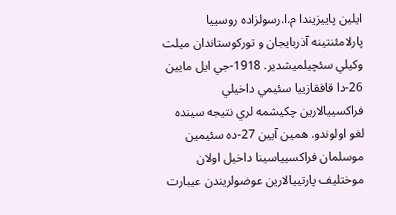ايلين پاييزيندا م.ا.رسولزاده روسييا پارلامئنتينه آذربايجان و تورکوستاندان ميلت وکيلي سئچيلميشدير. 1918-جي ايل مايين 26-دا قافقازييا سئيمي داخيلي فراکسييالارين چکيشمه لري نتيجه سينده لغو اولوندو. همين آيين 27-ده سئيمين موسلمان فراکسيياسينا داخيل اولان موختليف پارتييالارين عوضولريندن عيبارت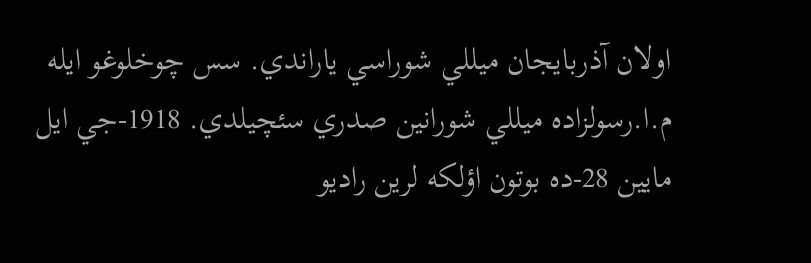اولان آذربايجان ميللي شوراسي ياراندي. سس چوخلوغو ايله م.ا.رسولزاده ميللي شورانين صدري سئچيلدي. 1918-جي ايل مايين 28-ده بوتون اؤلکه لرين راديو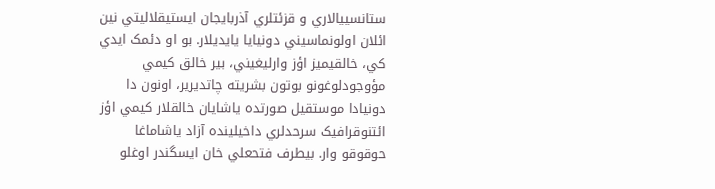ستانسييالاري و قزئتلري آذربايجان ايستيقلاليتي نين ائلان اولونماسيني دونيايا يايديلار. بو او دئمک ايدي کي، خالقيميز اؤز وارليغيني، بير خالق کيمي مؤوجودلوغونو بوتون بشريته چاتديرير، اونون دا دونيادا موستقيل صورتده ياشايان خالقلار کيمي اؤز ائتنوقرافيک سرحدلري داخيلينده آزاد ياشاماغا حوقوقو وار. بيطرف فتحعلي خان ايسگندر اوغلو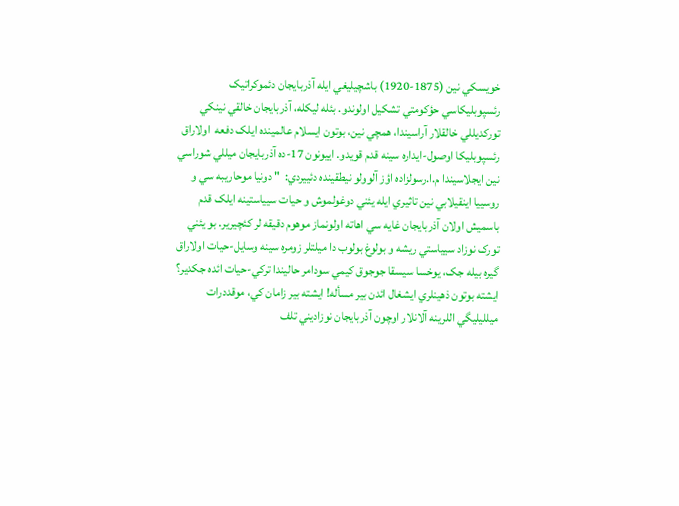خويسکي نين (1875-1920) باشچيليغي ايله آذربايجان دئموکراتيک رئسپوبليکاسي حؤکومتي تشکيل اولوندو. بئله ليکله، آذربايجان خالقي نينکي تورکديللي خالقلار آراسيندا، همچي نين، بوتون ايسلام عالمينده ايلک دفعه  اولاراق رئسپوبليکا اوصول-ايداره سينه قدم قويدو. اييونون 17-ده آذربايجان ميللي شوراسي نين ايجلاسيندا م.ا.رسولزاده اؤز آلوولو نيطقينده دئييردي:  " دونيا موحاريبه سي و روسييا اينقيلابي نين تاثيري ايله يئني دوغولموش و حيات سيياستينه ايلک قدم باسميش اولان آذربايجان غايه سي اهاته اولونماز موهوم دقيقه لر کئچيرير. بو يئني تورک نوزاد سيياستي ريشه و بولوغ بولوب دا ميلتلر زومره سينه وسايل-حيات اولاراق گيره بيله جک، يوخسا سيسقا جوجوق کيمي سودامر حاليندا ترکي-حيات ائده جکدير؟ ايشته بوتون ذهينلري ايشغال ائدن بير مسأله! ايشته بير زامان کي، موقددرات ميلليليگي اللرينه آلانلار اوچون آذربايجان نوزاديني تلف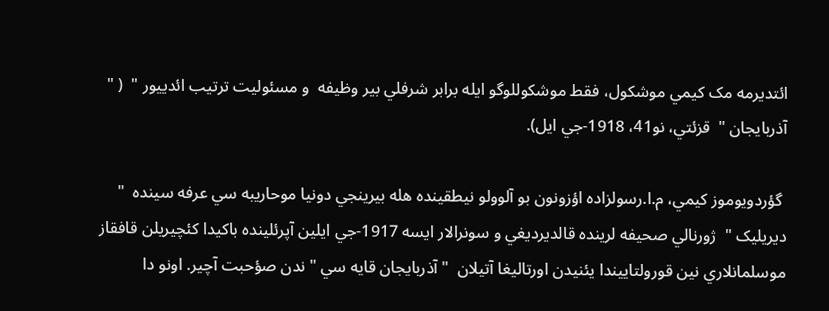ائتديرمه مک کيمي موشکول، فقط موشکوللوگو ايله برابر شرفلي بير وظيفه  و مسئوليت ترتيب ائدييور "  ( " آذربايجان "  قزئتي، نو41، 1918-جي ايل).

 گؤردويوموز کيمي، م.ا.رسولزاده اؤزونون بو آلوولو نيطقينده هله بيرينجي دونيا موحاريبه سي عرفه سينده  " ديريليک "  ژورنالي صحيفه لرينده قالديرديغي و سونرالار ايسه 1917-جي ايلين آپرئلينده باکيدا کئچيريلن قافقاز موسلمانلاري نين قورولتاييندا يئنيدن اورتاليغا آتيلان  " آذربايجان قايه سي " ندن صؤحبت آچير. اونو دا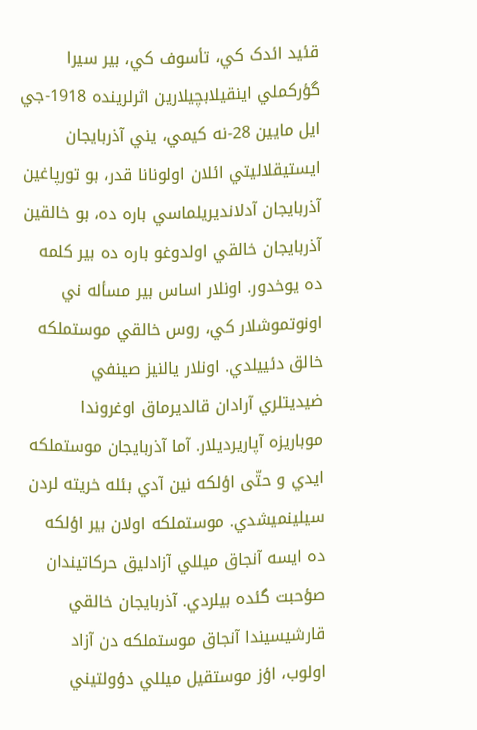قئيد ائدک کي، تأسوف کي، بير سيرا گؤرکملي اينقيلابچيلارين اثرلرينده 1918-جي ايل مايين 28-نه کيمي، يني آذربايجان ايستيقلاليتي ائلان اولونانا قدر، بو تورپاغين آذربايجان آدلانديريلماسي باره ده، بو خالقين آذربايجان خالقي اولدوغو باره ده بير کلمه ده يوخدور. اونلار اساس بير مسأله ني اونوتموشلار کي، روس خالقي موستملکه خالق دئييلدي. اونلار يالنيز صينفي ضيديتلري آرادان قالديرماق اوغروندا موباريزه آپاريرديلار. آما آذربايجان موستملکه ايدي و حتّی اؤلکه نين آدي بئله خريته لردن سيلينميشدي. موستملکه اولان بير اؤلکه ده ايسه آنجاق ميللي آزادليق حرکاتيندان صؤحبت گئده بيلردي. آذربايجان خالقي قارشيسيندا آنجاق موستملکه دن آزاد اولوب، اؤز موستقيل ميللي دؤولتيني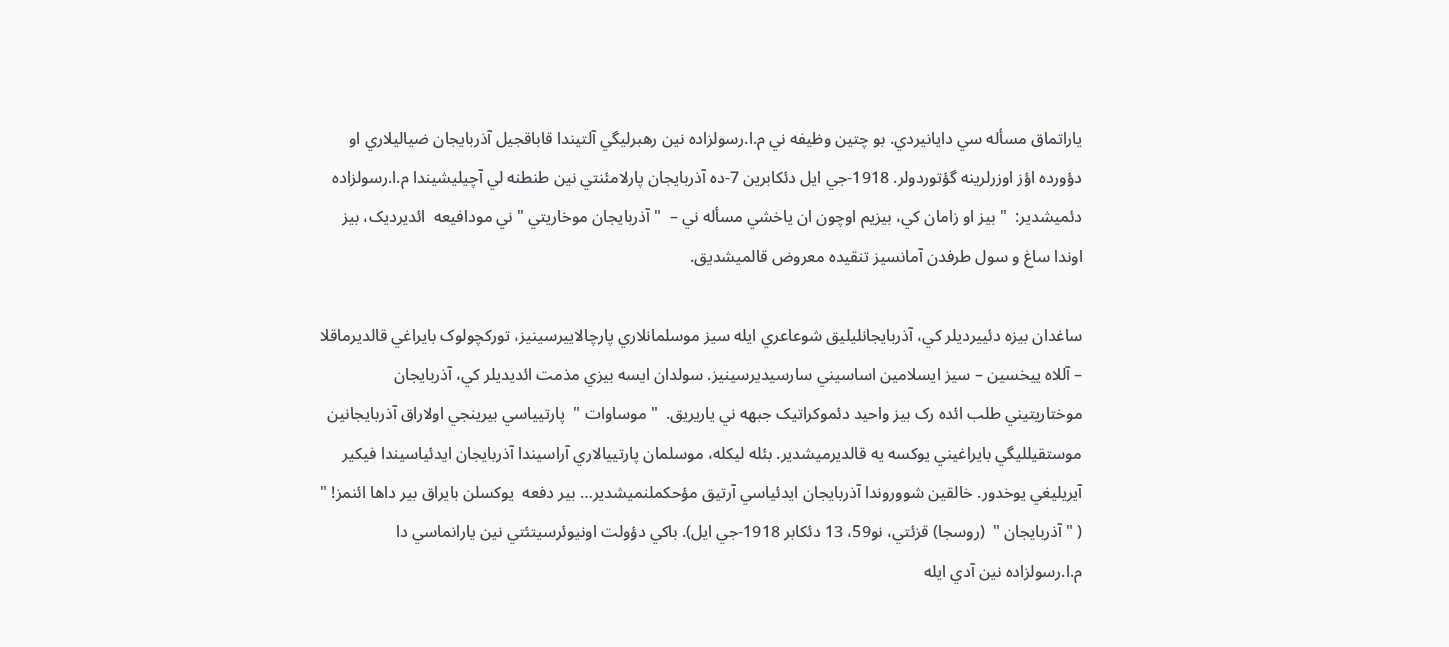ياراتماق مسأله سي دايانيردي. بو چتين وظيفه ني م.ا.رسولزاده نين رهبرليگي آلتيندا قاباقجيل آذربايجان ضياليلاري او دؤورده اؤز اوزرلرينه گؤتوردولر. 1918-جي ايل دئکابرين 7-ده آذربايجان پارلامئنتي نين طنطنه لي آچيليشيندا م.ا.رسولزاده دئميشدير:  " بيز او زامان کي، بيزيم اوچون ان ياخشي مسأله ني –  " آذربايجان موخاريتي " ني مودافيعه  ائديرديک، بيز اوندا ساغ و سول طرفدن آمانسيز تنقيده معروض قالميشديق.

ساغدان بيزه دئييرديلر کي، آذربايجانليليق شوعاعري ايله سيز موسلمانلاري پارچالاييرسينيز، تورکچولوک بايراغي قالديرماقلا – آللاه ييخسين – سيز ايسلامين اساسيني سارسيديرسينيز. سولدان ايسه بيزي مذمت ائديديلر کي، آذربايجان موختاريتيني طلب ائده رک بيز واحيد دئموکراتيک جبهه ني ياريريق.  " موساوات "  پارتيياسي بيرينجي اولاراق آذربايجانين موستقيلليگي بايراغيني يوکسه يه قالديرميشدير. بئله ليکله، موسلمان پارتييالاري آراسيندا آذربايجان ايدئياسيندا فيکير آيريليغي يوخدور. خالقين شووروندا آذربايجان ايدئياسي آرتيق مؤحکملنميشدير… بير دفعه  يوکسلن بايراق بير داها ائنمز! "  ( " آذربايجان "  (روسجا) قزئتي، نو59، 13 دئکابر 1918-جي ايل). باکي دؤولت اونيوئرسيتئتي نين يارانماسي دا م.ا.رسولزاده نين آدي ايله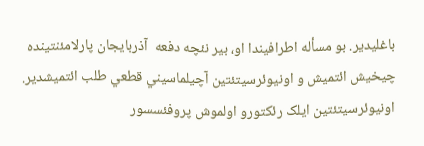باغليدير. بو مسأله اطرافيندا او، بير نئچه دفعه  آذربايجان پارلامئنتينده چيخيش ائتميش و اونيوئرسيتئتين آچيلماسيني قطعي طلب ائتميشدير. اونيوئرسيتئتين ايلک رئکتورو اولموش پروفئسسور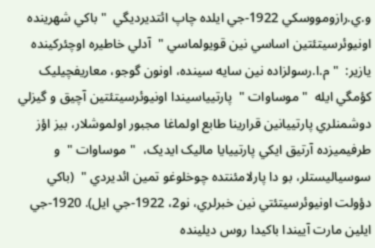و.ي.رازومووسکي 1922-جي ايلده چاپ ائتديرديگي  " باکي شهرينده اونيوئرسيتئتين اساسي نين قويولماسي "  آدلي خاطيره اوچئرکينده يازير:  " م.ا.رسولزاده نين سايه سينده، اونون گوجو، معاريفچيليک کؤمگي ايله  " موساوات "  پارتيياسيندا اونيوئرسيتئتين آچيق و گيزلي دوشمنلري پارتييانين قرارينا طابع اولماغا مجبور اولموشلار، بيز اؤز طرفيميزده آرتيق ايکي پارتييايا ماليک ايديک،  " موساوات "  و سوسياليستلر، بو دا پارلامئنتده چوخلوغو تمين ائديردي "  (باکي دؤولت اونيوئرسيتئتي نين خبرلري، نو2، 1922-جي ايل). 1920-جي ايلين مارت آييندا باکيدا روس ديلينده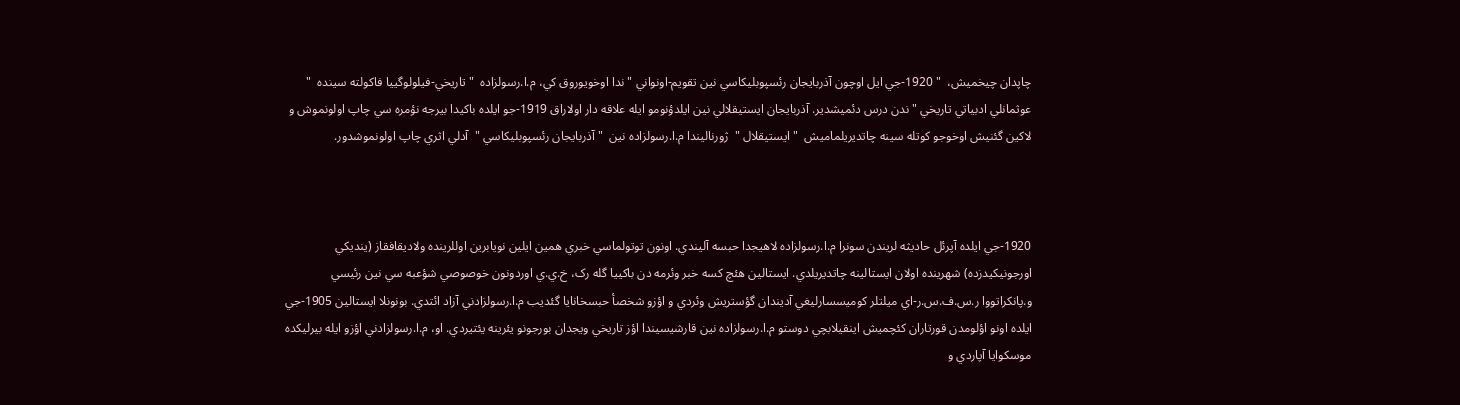چاپدان چيخميش،  " 1920-جي ايل اوچون آذربايجان رئسپوبليکاسي نين تقويم-اونواني " ندا اوخويوروق کي، م.ا.رسولزاده  " تاريخي-فيلولوگييا فاکولته سينده  " عوثمانلي ادبياتي تاريخي " ندن درس دئميشدير. آذربايجان ايستيقلالي نين ايلدؤنومو ايله علاقه دار اولاراق 1919-جو ايلده باکيدا بيرجه نؤمره سي چاپ اولونموش و لاکين گئنيش اوخوجو کوتله سينه چاتديريلماميش  " ايستيقلال "  ژورناليندا م.ا.رسولزاده نين  " آذربايجان رئسپوبليکاسي "  آدلي اثري چاپ اولونموشدور.



1920-جي ايلده آپرئل حاديثه لريندن سونرا م.ا.رسولزاده لاهيجدا حبسه آليندي. اونون توتولماسي خبري همين ايلين نويابرين اوللرينده ولاديقافقاز (ينديکي اورجونيکيدزده) شهرينده اولان ايستالينه چاتديريلدي. ايستالين هئچ کسه خبر وئرمه دن باکييا گله رک، خ.ي.ي اوردونون خوصوصي شؤعبه سي نين رئيسي و.پانکراتووا ر.س.ف.س.ر-اي ميلتلر کوميسسارليغي آديندان گؤستريش وئردي و اؤزو شخصأ حبسخانايا گئديب م.ا.رسولزادني آزاد ائتدي. بونونلا ايستالين 1905-جي ايلده اونو اؤلومدن قورتاران کئچميش اينقيلابچي دوستو م.ا.رسولزاده نين قارشيسيندا اؤز تاريخي ويجدان بورجونو يئرينه يئتيردي. او، م.ا.رسولزادني اؤزو ايله بيرليکده موسکوايا آپاردي و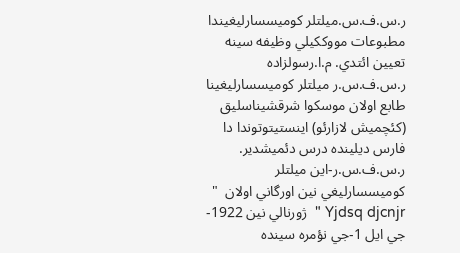ر.س.ف.س.ميلتلر کوميسسارليغيندا مطبوعات مووککيلي وظيفه سينه تعيين ائتدي. م.ا.رسولزاده ر.س.ف.س.ر ميلتلر کوميسسارليغينا طابع اولان موسکوا شرقشيناسليق (کئچميش لازارئو) اينستيتوتوندا دا فارس ديلينده درس دئميشدير. ر.س.ف.س.ر-اين ميلتلر کوميسسارليغي نين اورگاني اولان  " Yjdsq djcnjr "  ژورنالي نين 1922-جي ايل 1-جي نؤمره سينده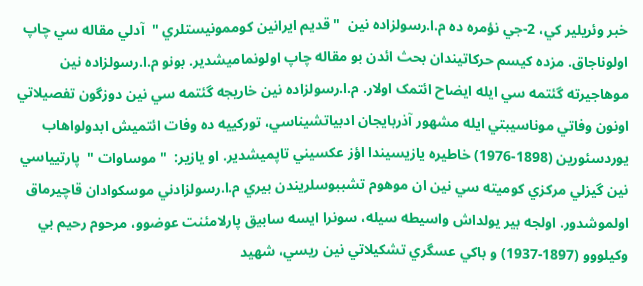خبر وئريلير کي، 2-جي نؤمره ده م.ا.رسولزاده نين  " قديم ايرانين کوممونيستلري "  آدلي مقاله سي چاپ اولوناجاق. مزده کيسم حرکاتيندان بحث ائدن بو مقاله چاپ اولونماميشدير. بونو م.ا.رسولزاده نين موهاجيرته گئتمه سي ايله ايضاح ائتمک اولار. م.ا.رسولزاده نين خاريجه گئتمه سي نين دوزگون تفصيلاتي اونون وفاتي موناسيبتي ايله مشهور آذربايجان ادبياتشيناسي، تورکييه ده وفات ائتميش ابدولواهاب يوردسئورين (1898-1976) خاطيره يازيسيندا اؤز عکسيني تاپميشدير. او يازير:  " موساوات "  پارتيياسي نين گيزلي مرکزي کوميته سي نين ان موهوم تشببوسلريندن بيري م.ا.رسولزادني موسکوادان قاچيرماق اولموشدور. اولجه بير يولداش واسيطه سيله، سونرا ايسه سابيق پارلامئنت عوضوو، مرحوم رحيم بي وکيلووو (1897-1937) و باکي عسگري تشکيلاتي نين ريسي، شهيد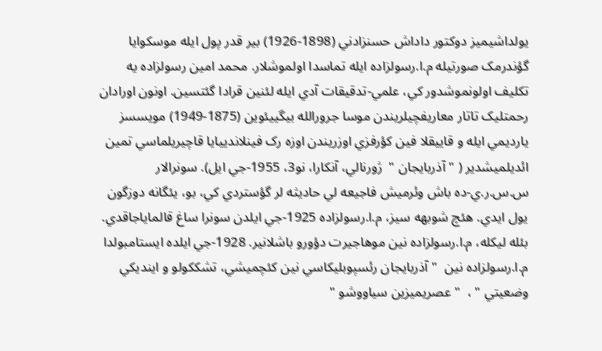يولداشيميز دوکتور داداش حسنزادني (1898-1926) بير قدر پول ايله موسکوايا گؤندرمک صورتيله م.ا.رسولزاده ايله تماسدا اولموشلار. محمد امين رسولزاده يه تکليف اولونموشدور کي، علمي-تدقيقات آدي ايله لئنين قرادا گئتسين. اونون اورادان رحمتليک تاتار معاريفچيلريندن موسا جرورالله بيگييئوين (1875-1949) مويسسز يارديمي ايله و قاييقلا فين کؤرفزي اوزريندن اوزه رک فينلاندييايا قاچيريلماسي تمين ائديلميشدير ( " آذربايجان "  ژورنالي، آنکارا، نو3، 1955-جي ايل). سونرالار س.س.ر.ي-ده باش وئرميش فاجيعه لي حاديثه لر گؤستردي کي، بو، يئگانه دوزگون يول ايدي. هئچ شوبهه سيز، م.ا.رسولزاده 1925-جي ايلدن سونرا ساغ قالماياجاقدي. بئله ليکله، م.ا.رسولزاده نين موهاجيرت دؤورو باشلانير. 1928-جي ايلده ايستامبولدا م.ا.رسولزاده نين  " آذربايجان رئسپوبليکاسي نين کئچميشي، تشککولو و اينديکي وضعيتي " ،  " عصريميزين سياووشو "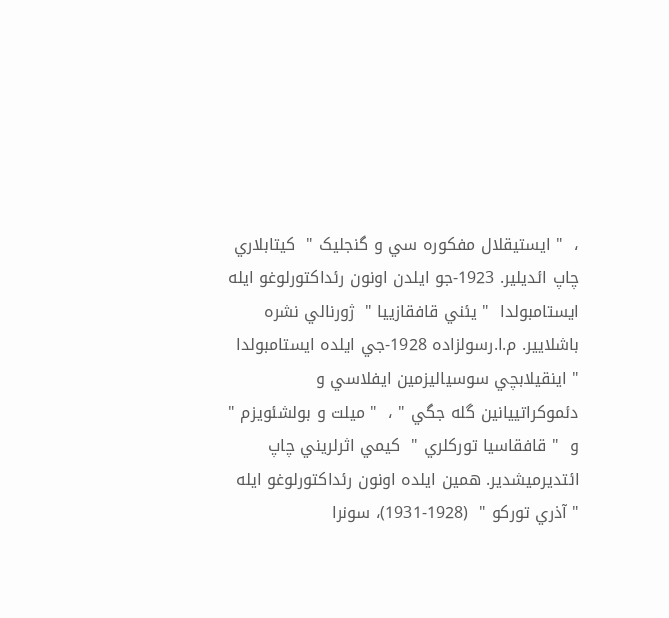،  " ايستيقلال مفکوره سي و گنجليک "  کيتابلاري چاپ ائديلير. 1923-جو ايلدن اونون رئداکتورلوغو ايله ايستامبولدا  " يئني قافقازييا "  ژورنالي نشره باشلايير. م.ا.رسولزاده 1928-جي ايلده ايستامبولدا  " اينقيلابچي سوسياليزمين ايفلاسي و دئموکراتييانين گله جگي " ،  " ميلت و بولشئويزم "  و  " قافقاسيا تورکلري "  کيمي اثرلريني چاپ ائتديرميشدير. همين ايلده اونون رئداکتورلوغو ايله  " آذري تورکو "  (1928-1931)، سونرا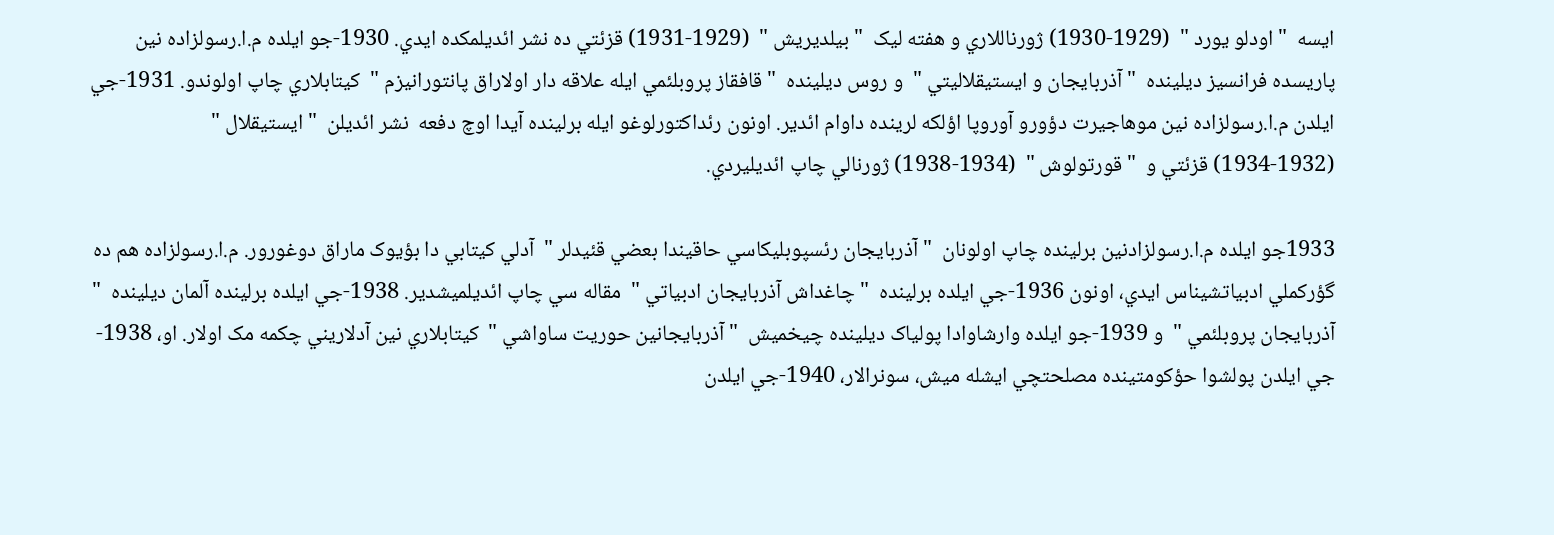ايسه  " اودلو يورد "  (1929-1930) ژورناللاري و هفته ليک  " بيلديريش "  (1929-1931) قزئتي ده نشر ائديلمکده ايدي. 1930-جو ايلده م.ا.رسولزاده نين پاريسده فرانسيز ديلينده  " آذربايجان و ايستيقلاليتي "  و روس ديلينده  " قافقاز پروبلئمي ايله علاقه دار اولاراق پانتورانيزم "  کيتابلاري چاپ اولوندو. 1931-جي ايلدن م.ا.رسولزاده نين موهاجيرت دؤورو آوروپا اؤلکه لرينده داوام ائدير. اونون رئداکتورلوغو ايله برلينده آيدا اوچ دفعه  نشر ائديلن  " ايستيقلال "  (1932-1934) قزئتي و  " قورتولوش "  (1934-1938) ژورنالي چاپ ائديليردي.

1933جو ايلده م.ا.رسولزادنين برلينده چاپ اولونان  " آذربايجان رئسپوبليکاسي حاقيندا بعضي قئيدلر "  آدلي کيتابي دا بؤيوک ماراق دوغورور. م.ا.رسولزاده هم ده گؤرکملي ادبياتشيناس ايدي، اونون 1936-جي ايلده برلينده  " چاغداش آذربايجان ادبياتي "  مقاله سي چاپ ائديلميشدير. 1938-جي ايلده برلينده آلمان ديلينده  " آذربايجان پروبلئمي "  و 1939-جو ايلده وارشاوادا پولياک ديلينده چيخميش  " آذربايجانين حوريت ساواشي "  کيتابلاري نين آدلاريني چکمه مک اولار. او، 1938-جي ايلدن پولشوا حؤکومتينده مصلحتچي ايشله ميش، سونرالار، 1940-جي ايلدن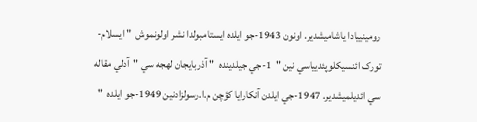رومينييادا ياشاميشدير. اونون 1943-جو ايلده ايستامبولدا نشر اولونموش  " ايسلام-تورک ائنسيکلوپئديياسي نين "  1-جي جيلدينده  " آذربايجان لهجه سي "  آدلي مقاله سي ائديلميشدير. 1947-جي ايلدن آنکارايا کؤچن م.ا.رسولزادنين 1949-جو ايلده  "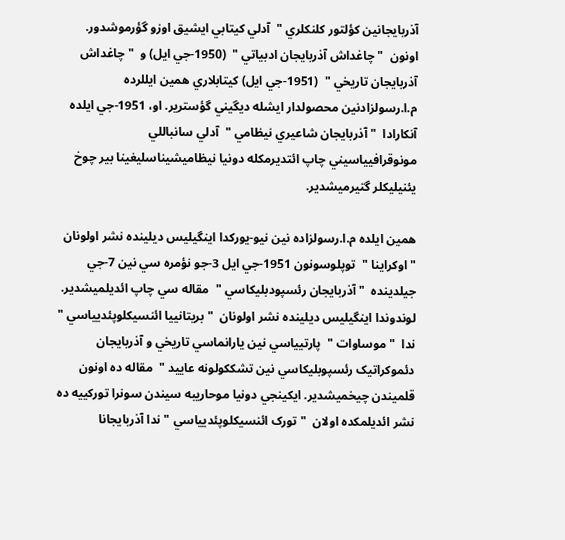آذربايجانين کؤلتور کلنکلري "  آدلي کيتابي ايشيق اوزو گؤرموشدور. اونون  " چاغداش آذربايجان ادبياتي "  (1950-جي ايل) و  " چاغداش آذربايجان تاريخي "  (1951-جي ايل) کيتابلاري همين ايللرده م.ا.رسولزادنين محصولدار ايشله ديگيني گؤسترير. او، 1951-جي ايلده آنکارادا  " آذربايجان شاعيري نيظامي "  آدلي سانباللي مونوقرافيياسيني چاپ ائتديرمکله دونيا نيظاميشيناسليغينا بير چوخ يئنيليکلر گتيرميشدير.

همين ايلده م.ا.رسولزاده نين نيو-يورکدا اينگيليس ديلينده نشر اولونان  " اوکراينا "  توپلوسونون 1951-جي ايل 3-جو نؤمره سي نين 7-جي جيلدينده  " آذربايجان رئسپودبليکاسي "  مقاله سي چاپ ائديلميشدير. لوندوندا اينگيليس ديلينده نشر اولونان  " بريتانييا ائنسيکلوپئديياسي " ندا  " موساوات "  پارتيياسي نين يارانماسي تاريخي و آذربايجان دئموکراتيک رئسپوبليکاسي نين تشککولونه عاييد "  مقاله ده اونون قلميندن چيخميشدير. ايکينجي دونيا موحاريبه سيندن سونرا تورکييه ده نشر ائديلمکده اولان  " تورک ائنسيکلوپئديياسي " ندا آذربايجانا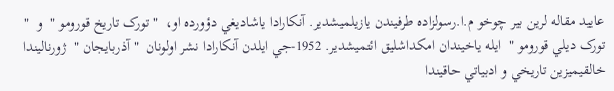عاييد مقاله لرين بير چوخو م.ا.رسولزاده طرفيندن يازيلميشدير. آنکارادا ياشاديغي دؤورده او،  " تورک تاريخ قورومو "  و  " تورک ديلي قورومو "  ايله ياخيندان امکداشليق ائتميشدير. 1952-جي ايلدن آنکارادا نشر اولونان  " آذربايجان "  ژورناليندا خالقيميزين تاريخي و ادبياتي حاقيندا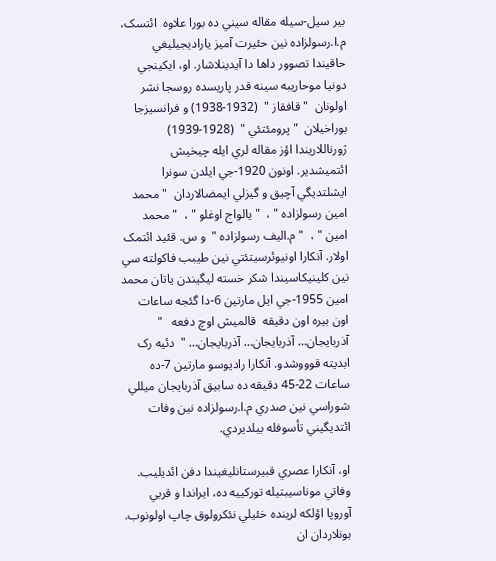بير سيل-سيله مقاله سيني ده بورا علاوه  ائتسک، م.ا.رسولزاده نين حئيرت آميز ياراديجيليغي حاقيندا تصوور داها دا آيدينلاشار. او، ايکينجي دونيا موحاريبه سينه قدر پاريسده روسجا نشر اولونان  " قافقاز "  (1932-1938) و فرانسيزجا بوراخيلان  " پرومئتئي "  (1928-1939) ژورناللاريندا اؤز مقاله لري ايله چيخيش ائتميشدير. اونون 1920-جي ايلدن سونرا ايشلتديگي آچيق و گيزلي ايمضالاردان  " محمد امين رسولزاده " ،  " يالواج اوغلو " ،  " محمد امين " ،  " م.اليف رسولزاده "  و س. قئيد ائتمک اولار. آنکارا اونيوئرسيتئتي نين طيبب فاکولته سي نين کلينيکاسيندا شکر خسته ليگيندن ياتان محمد امين 1955-جي ايل مارتين 6-دا گئجه ساعات اون بيره اون دقيقه  قالميش اوچ دفعه   " آذربايجان… آذربايجان… آذربايجان… "  دئيه رک ابديته قوووشدو. آنکارا راديوسو مارتين 7-ده ساعات 22-45 دقيقه ده سابيق آذربايجان ميللي شوراسي نين صدري م.ا.رسولزاده نين وفات ائتديگيني تأسوفله بيلديردي.

او، آنکارا عصري قبيرستانليغيندا دفن ائديليب. وفاتي موناسيبتيله تورکييه ده، ايراندا و قربي آوروپا اؤلکه لرينده خئيلي نئکرولوق چاپ اولونوب. بونلاردان ان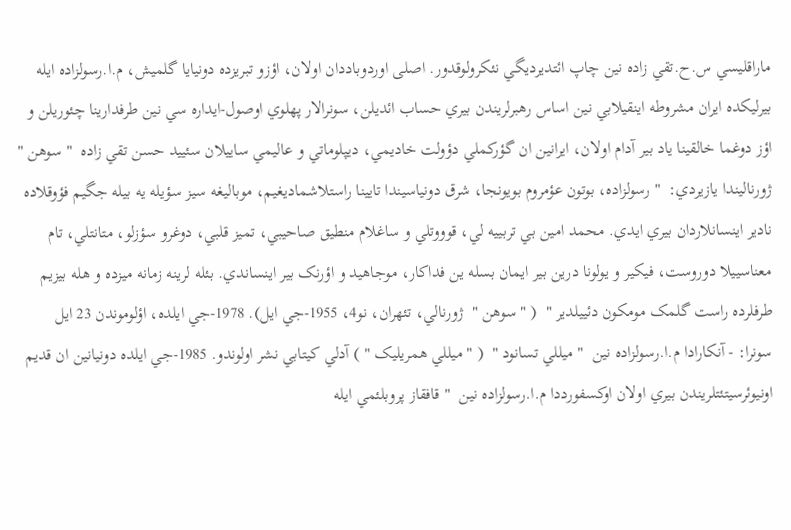ماراقليسي س.ح.تقي زاده نين چاپ ائتديرديگي نئکرولوقدور. اصلی اوردوباددان اولان، اؤزو تبريزده دونيايا گلميش، م.ا.رسولزاده ايله بيرليکده ايران مشروطه اينقيلابي نين اساس رهبرلريندن بيري حساب ائديلن، سونرالار پهلوي اوصول-ايداره سي نين طرفدارينا چئوريلن و اؤز دوغما خالقينا ياد بير آدام اولان، ايرانين ان گؤرکملي دؤولت خاديمي، ديپلوماتي و عاليمي ساييلان سئييد حسن تقي زاده  " سوهن "  ژورناليندا يازيردي:  " رسولزاده، بوتون عؤمروم بويونجا، شرق دونياسيندا تايينا راستلاشماديغيم، موباليغه سيز سؤيله يه بيله جگيم فؤوقلاده نادير اينسانلاردان بيري ايدي. محمد امين بي تربييه لي، قوووتلي و ساغلام منطيق صاحيبي، تميز قلبي، دوغرو سؤزلو، متانتلي، تام معناسييلا دوروست، فيکير و يولونا درين بير ايمان بسله ين فداکار، موجاهيد و اؤرنک بير اينساندي. بئله لرينه زمانه ميزده و هله بيزيم طرفلرده راست گلمک مومکون دئييلدير "  ( " سوهن "  ژورنالي، تئهران، نو4، 1955-جي ايل). 1978-جي ايلده، اؤلوموندن 23 ايل سونرا: - آنکارادا م.ا.رسولزاده نين  " ميللي تسانود "  ( " ميللي همريليک " ) آدلي کيتابي نشر اولوندو. 1985-جي ايلده دونيانين ان قديم اونيوئرسيتئتلريندن بيري اولان اوکسفورددا م.ا.رسولزاده نين  " قافقاز پروبلئمي ايله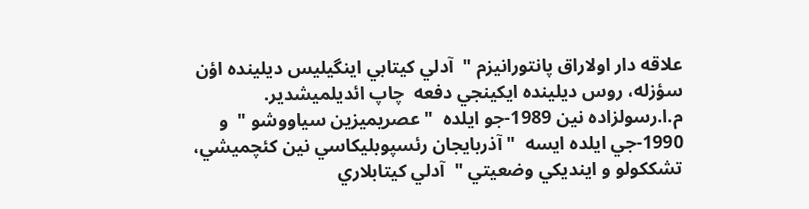علاقه دار اولاراق پانتورانيزم "  آدلي کيتابي اينگيليس ديلينده اؤن سؤزله، روس ديلينده ايکينجي دفعه  چاپ ائديلميشدير. م.ا.رسولزاده نين 1989-جو ايلده  " عصريميزين سياووشو "  و 1990-جي ايلده ايسه  " آذربايجان رئسپوبليکاسي نين کئچميشي، تشککولو و اينديکي وضعيتي "  آدلي کيتابلاري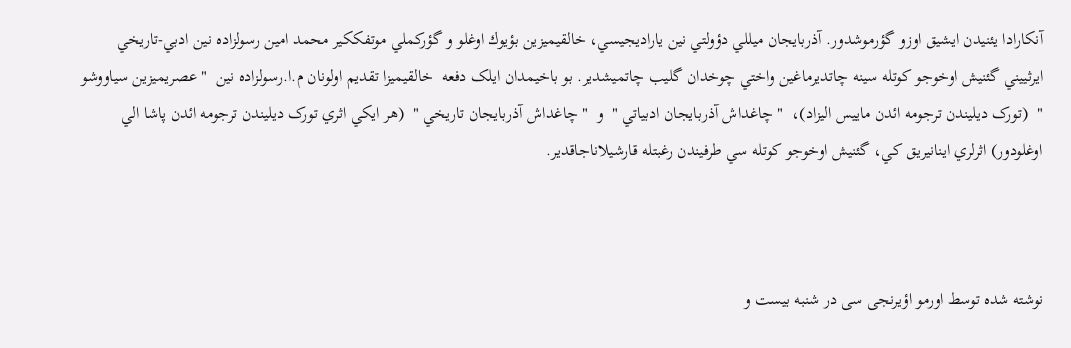آنکارادا يئنيدن ايشيق اوزو گؤرموشدور. آذربايجان ميللي دؤولتي نين ياراديجيسي، خالقيميزين بؤيوك اوغلو و گؤرکملي موتفککير محمد امين رسولزاده نين ادبي-تاريخي ايرثييني گئنيش اوخوجو کوتله سينه چاتديرماغين واختي چوخدان گليب چاتميشدير. بو باخيمدان ايلک دفعه  خالقيميزا تقديم اولونان م.ا.رسولزاده نين  " عصريميزين سياووشو "  (تورک ديليندن ترجومه ائدن ماييس اليزاد)،  " چاغداش آذربايجان ادبياتي "  و  " چاغداش آذربايجان تاريخي "  (هر ايکي اثري تورک ديليندن ترجومه ائدن پاشا الي اوغلودور) اثرلري اينانيريق کي، گئنيش اوخوجو کوتله سي طرفيندن رغبتله قارشيلاناجاقدير.



نوشته شده توسط اورمو اؤیرنجی سی در شنبه بیست و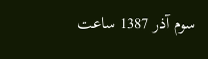سوم آذر 1387 ساعت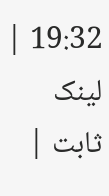19:32 | لینک ثابت |